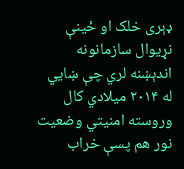ډېری خلک او ځینې نړیوال سازمانونه اندېښنه لري چې ښايي له ۲۰۱۴ میلادي کال وروسته امنیتي وضعیت نور هم پسې خراب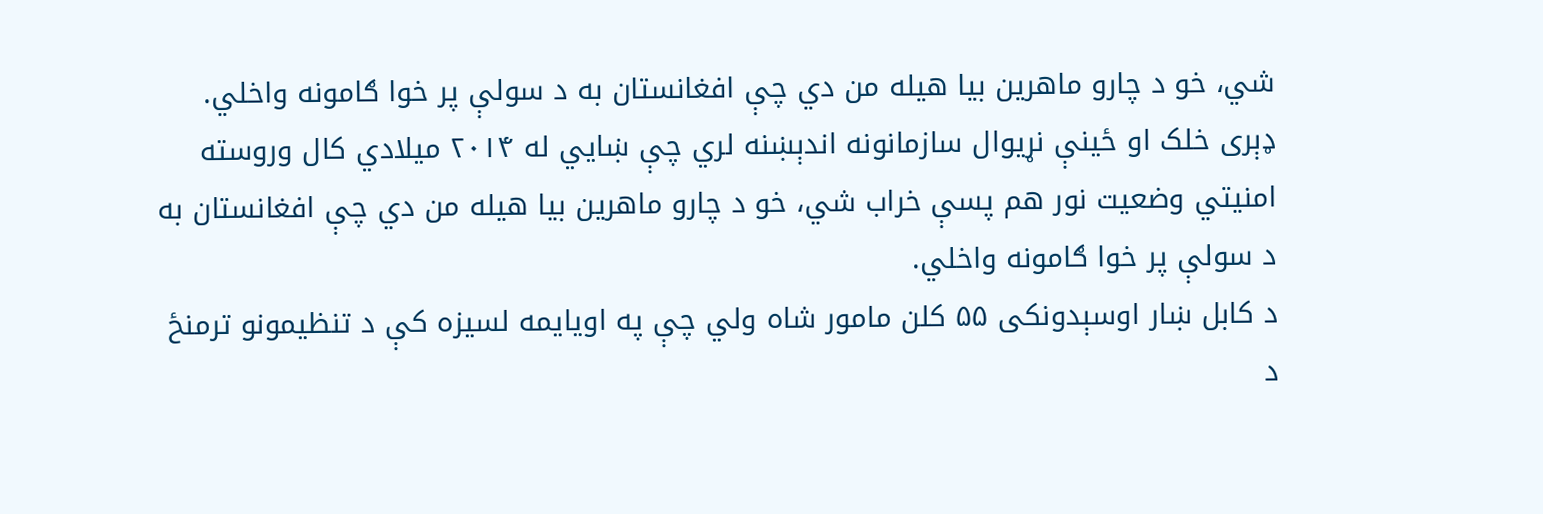شي، خو د چارو ماهرین بیا هیله من دي چې افغانستان به د سولې پر خوا ګامونه واخلي.
ډېری خلک او ځینې نړیوال سازمانونه اندېښنه لري چې ښايي له ۲۰۱۴ میلادي کال وروسته امنیتي وضعیت نور هم پسې خراب شي، خو د چارو ماهرین بیا هیله من دي چې افغانستان به د سولې پر خوا ګامونه واخلي.
د کابل ښار اوسېدونکی ۵۵ کلن مامور شاه ولي چې په اویایمه لسیزه کې د تنظیمونو ترمنځ د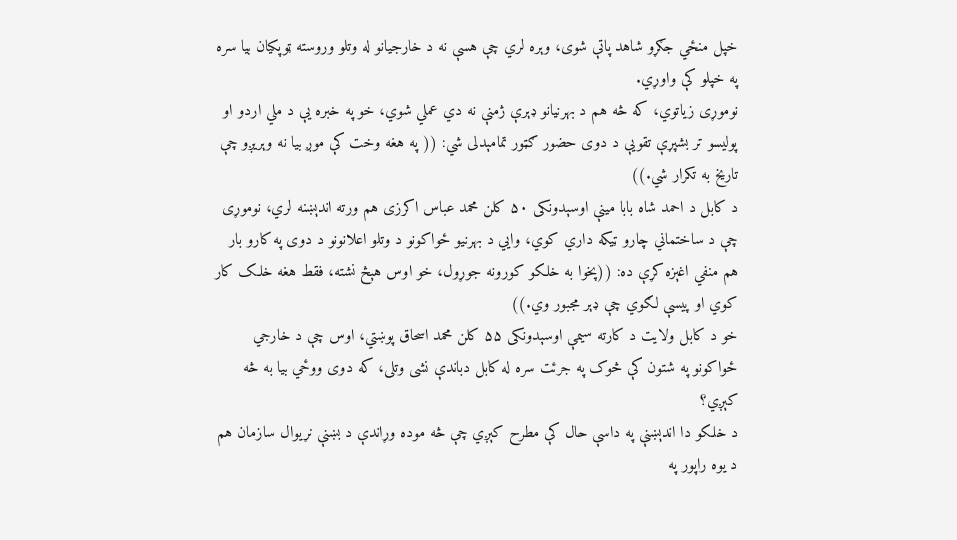خپل منځي جګړو شاهد پاتې شوی، وېره لري چې هسې نه د خارجیانو له وتلو وروسته ټوپکیان بیا سره په خپلو کې واوړي.
نوموړی زیاتوي، که څه هم د بهرنیانو ډېرې ژمنې نه دي عملي شوي، خو په خبره یې د ملي اردو او پولیسو تر بشپړې تقویې د دوی حضور ګټور تمامېدلی شي: (( په هغه وخت کې موږ بیا نه وېریږو چې تاریخ به تکرار شي.))
د کابل د احمد شاه بابا مینې اوسېدونکی ۵۰ کلن محمد عباس اکرزی هم ورته اندېښنه لري، نوموړی چې د ساختماني چارو ټیکه داري کوي، وايي د بهرنیو ځواکونو د وتلو اعلانونو د دوی په کارو بار هم منفي اغېزه کړې ده: ((پخوا به خلکو کورونه جوړول، خو اوس هېڅ نشته، فقط هغه خلک کار کوي او پیسې لګوي چې ډېر مجبور وي.))
خو د کابل ولایت د کارته سیمې اوسېدونکی ۵۵ کلن محمد اسحاق پوښتي، اوس چې د خارجي ځواکونو په شتون کې څوک په جرئت سره له کابل دباندې نشی وتلی، که دوی ووځي بیا به څه کېږي؟
د خلکو دا اندېښنې په داسې حال کې مطرح کېږي چې څه موده وړاندې د بښنې نړيوال سازمان هم د یوه راپور په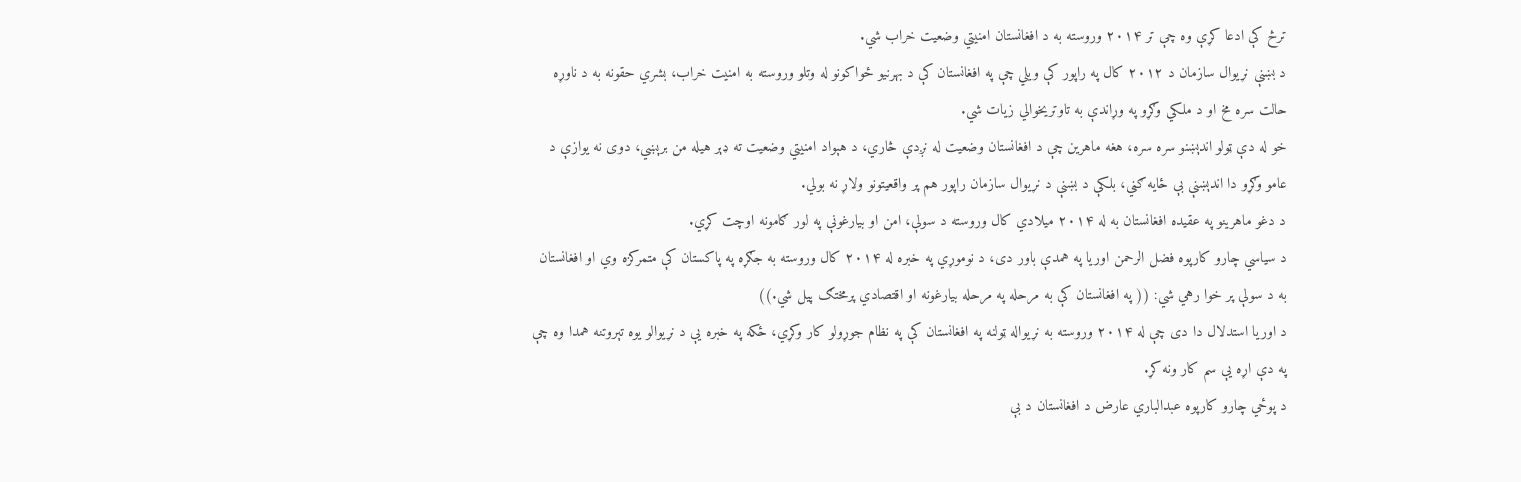ترڅ کې ادعا کړې وه چې تر ۲۰۱۴ وروسته به د افغانستان امنیتي وضعیت خراب شي.
د بښنې نړيوال سازمان د ۲۰۱۲ كال په راپور كې ويلي چې په افغانستان كې د بهرنيو ځواكونو له وتلو وروسته به امنيت خراب، بشري حقونه به د ناوړه حالت سره مخ او د ملكي وګړو په وړاندې به تاوتريخوالي زيات شي.
خو له دې ټولو اندېښنو سره سره، هغه ماهرین چې د افغانستان وضعیت له نږدې څاري، د هېواد امنیتي وضعیت ته ډېر هیله من برېښي، دوی نه یوازې د عامو وګړو دا اندېښنې بې ځایه ګڼي، بلکې د بښنې د نړیوال سازمان راپور هم پر واقعیتونو ولاړ نه بولي.
د دغو ماهرینو په عقیده افغانستان به له ۲۰۱۴ میلادي کال وروسته د سولې، امن او بيارغونې په لور ګامونه اوچت كړي.
د سياسي چارو كارپوه فضل الرحمن اوريا په همدې باور دی، د نوموړي په خبره له ۲۰۱۴ كال وروسته به جګړه په پاکستان کې متمرکزه وي او افغانستان به د سولې پر خوا رهي شي: (( په افغانستان كې به مرحله په مرحله بيارغونه او اقتصادي پرمختګ پيل شي.))
د اوریا استدلال دا دی چې له ۲۰۱۴ وروسته به نړيواله ټولنه په افغانستان كې په نظام جوړولو كار وكړي، ځکه په خبره یې د نړيوالو يوه تېروتنه همدا وه چې په دې اړه يې سم كار ونه كړ.
د پوځي چارو كارپوه عبدالباري عارض د افغانستان د بې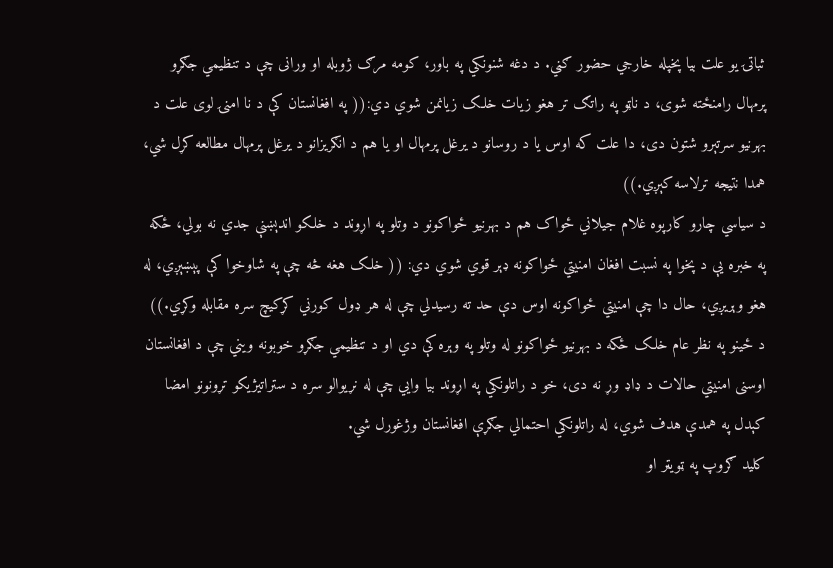ثباتۍ یو علت بیا پخپله خارجي حضور ګڼي. د دغه شنونکي په باور، کومه مرګ ژوبله او ورانی چې د تنظیمي جګړو پرمهال رامنځته شوی، د ناټو په راتګ تر هغو زیات خلک زیانمن شوي دي:(( په افغانستان كې د نا امنۍ لوى علت د بهرنيو سرتېرو شتون دى، دا علت كه اوس يا د روسانو د يرغل پرمهال او يا هم د انګريزانو د يرغل پرمهال مطالعه كړل شي، همدا نتیجه ترلاسه کېږي.))
د سیاسي چارو کارپوه غلام جیلاني ځواک هم د بهرنیو ځواکونو د وتلو په اړوند د خلکو اندېښنې جدي نه بولي، ځکه په خبره یې د پخوا په نسبت افغان امنیتي ځواکونه ډېر قوي شوي دي: (( خلک هغه څه چې په شاوخوا کې پېښېږي، له هغو وېریږي، حال دا چې امنیتي ځواکونه اوس دې حد ته رسیدلي چې له هر ډول کورني کړکیچ سره مقابله وکړي.))
د ځینو په نظر عام خلک ځکه د بهرنیو ځواکونو له وتلو په وېره کې دي او د تنظیمي جګړو خوبونه ویني چې د افغانستان اوسنی امنیتي حالات د ډاډ وړ نه دی، خو د راتلونکي په اړوند بیا وايي چې له نړیوالو سره د ستراتیژیکو تړونونو امضا کېدل په همدې هدف شوي، له راتلونکي احتمالي جګړې افغانستان وژغورل شي.
کلید ګروپ په ټویټر او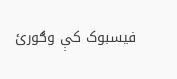فیسبوک کې وګورئ